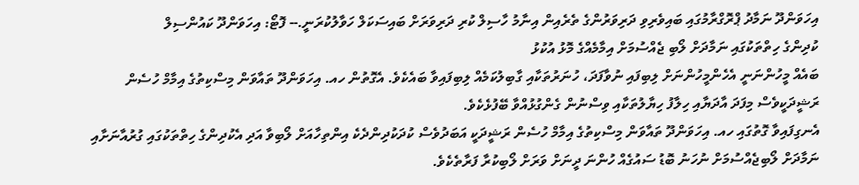އިހަވަންދޫ ނަމާދު ޕްރޮގްރާމުގައި ބައިވެރިވި ދަރިވަރުންގެ ތެރެއިން އިނާމު ހާސިލް ކުރި ދަރިވަރަށް ބައިސަކަލް ހަވާލުކުރަނީ.-- ފޮޓޯ: އިހަވަންދޫ ކައުންސިލް
ކުދިންގެ ހިތްތަކުގައި ނަމާދަށް ލޯބި ޖެއްސުމަށް އިމާމެއްގެ މޮޅު އުކުޅު
ބައެއް މީހުންނަނީ އެހެންމީހުންނަށް ލިބިފައި ނުވާފަދަ، ހުނަރުތަކާއި ގާބިލުކަމެއް ލިބިފައިވާ ބައެކެވެ. އެގޮތުން ހއ. އިހަވަންދޫ ތައާވަން މިސްކިތުގެ އިމާމް ހުސެން ރަޝީދަކީވެސް މިފަދަ އާދަޔާއި ހިލާފު ހިޔާލުތަކާއި ވިސްނުން ގެންގުޅުއްވާ ބޭފުޅެކެވެ.
އެނގިފައިވާ ގޮތުގައި ހއ. އިހަވަންދޫ ތައާވަން މިސްކިތުގެ އިމާމް ހުސެން ރަޝީދަކީ އަބަދުވެސް ކުދަކުދިންދެކެ އިންތިހާއަށް ލޯބިވާ އަދި އެކުދިންގެ ހިތްތަކުގައި ގުރުއާނަށާއި ނަމާދަށް ލޯބިޖެއްސުމަށް ނުހަނު ބޮޑު ސައުގެއް ހުންނަ ދީނަށް ވަރަށް ލޯބިކުރާ ފަރާތެކެވެ.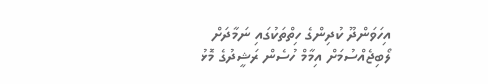އިހަވަންދޫ ކުދިންގެ ހިތްތަކުގައި ނަމާދަށް ލޯބިޖެއްސުމަށް އިމާމް ހުސެން ރަޝީދުގެ މޮޅު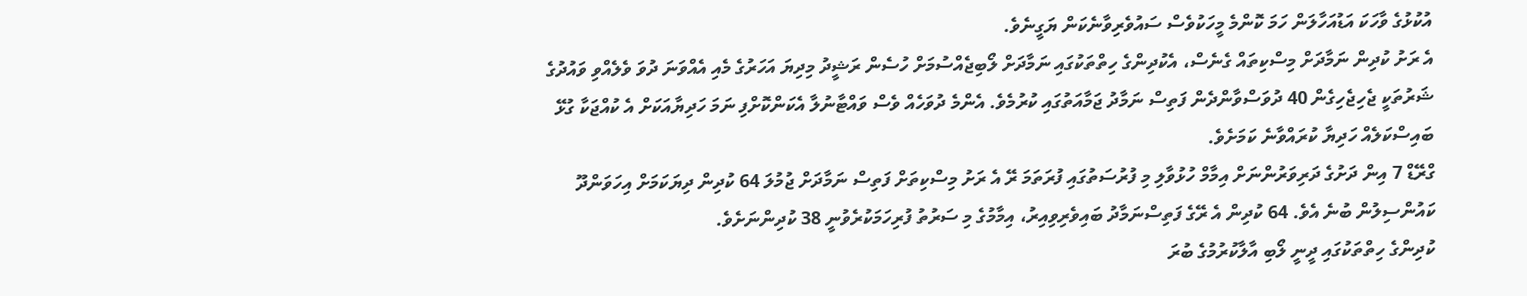އުކުޅުގެ ވާހަކަ އަޑުއަހާލަން ހަމަ ކޮންމެ މީހަކުވެސް ސައުވެރިވާނެކަން ޔަގީނެވެ.
އެ ރަށު ކުދިން ނަމާދަށް މިސްކިތައް ގެނެސް، އެކުދިންގެ ހިތްތަކުގައި ނަމާދަށް ލޯބިޖެއްސުމަށް ހުސެން ރަޝީދު މިދިޔަ އަހަރުގެ މެއި އެއްވަނަ ދުވަ ވެލެއްވި ވައުދުގެ ޝަރުތަކީ ޖެހިޖެހިގެން 40 ދުވަސްވާންދެން ފަތިސް ނަމާދު ޖަމާއަތުގައި ކުރުމެވެ. އެންމެ ދުވަހެއް ވެސް ވައްޓާނުލާ އެކަންކޮށްފި ނަމަ ހަދިޔާއަކަށް އެ ކުއްޖަކާ ގުޅޭ ބައިސްކަލެއް ހަދިޔާ ކުރައްވާނެ ކަމަށެވެ.
ގްރޭޑް 7 އިން ދަށުގެ ދަރިވަރުންނަށް އިމާމް ހުޅުވާލި މި ފުރުސަތުގައި ފުރަތަމަ ރޭ އެ ރަށު މިސްކިތަށް ފަތިސް ނަމާދަށް ޖުމުލަ 64 ކުދިން ދިޔަކަމަށް އިހަވަންދޫ ކައުންސިލުން ބުނެ އެވެ. 64 ކުދިން އެ ރޭގެ ފަތިސްނަމާދު ބައިވެރިވިއިރު، އިމާމުގެ މި ސަރުތު ފުރިހަމަކުރެވުނީ 38 ކުދިންނަށެވެ.
ކުދިންގެ ހިތްތަކުގައި ދީނީ ލޯބި އާލާކުރުމުގެ ބުރަ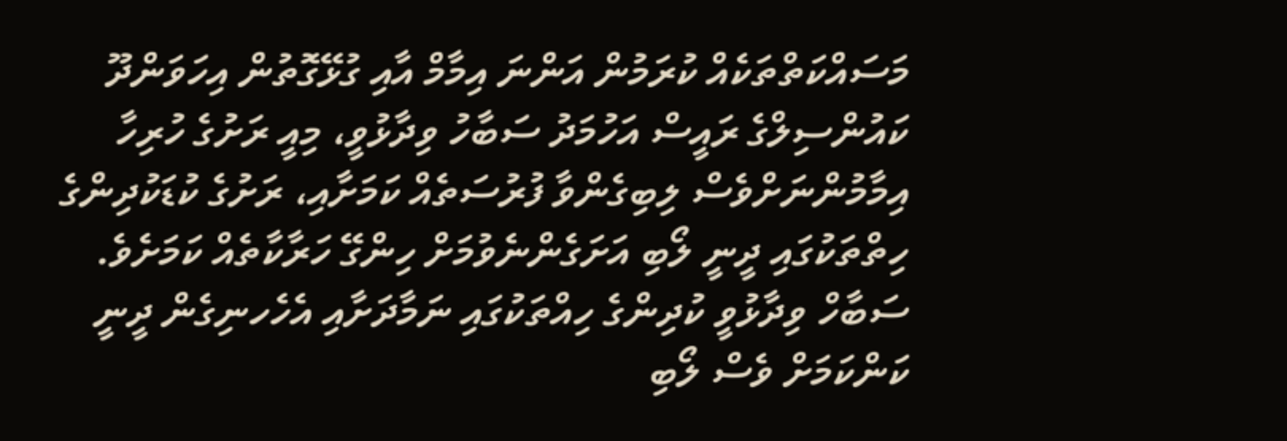މަސައްކަތްތަކެއް ކުރަމުން އަންނަ އިމާމް އާއި ގުޅޭގޮތުން އިހަވަންދޫ ކައުންސިލްގެ ރައީސް އަހުމަދު ސަބާހު ވިދާޅުވީ، މިއީ ރަށުގެ ހުރިހާ އިމާމުންނަށްވެސް ލިބިގެންވާ ފުރުސަތެއް ކަމަށާއި، ރަށުގެ ކުޑަކުދިންގެ ހިތްތަކުގައި ދީނީ ލޯބި އަށަގެންނެވުމަށް ހިންގޭ ހަރާކާތެއް ކަމަށެވެ.
ސަބާހް ވިދާޅުވީ ކުދިންގެ ހިއްތަކުގައި ނަމާދަށާއި އެހެހނިގެން ދީނީ ކަންކަމަށް ވެސް ލޯބި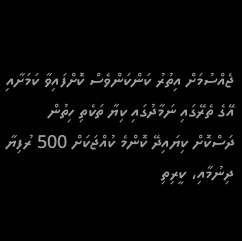ޖެއްސުމަށް އިތުރު ކަންކަންވެސް ކޮށްފައިވާ ކަމަށާއި އޭގެ ތެރޭގައި ނަމާދުގައި ކިޔާ ތަކެތި ހިތުން ދަސްކޮށް ކިޔައިދޭ ކޮންމެ ކުއްޖަކަށް 500 ރުފިޔާ ދިނުމާއި، ކީރިތި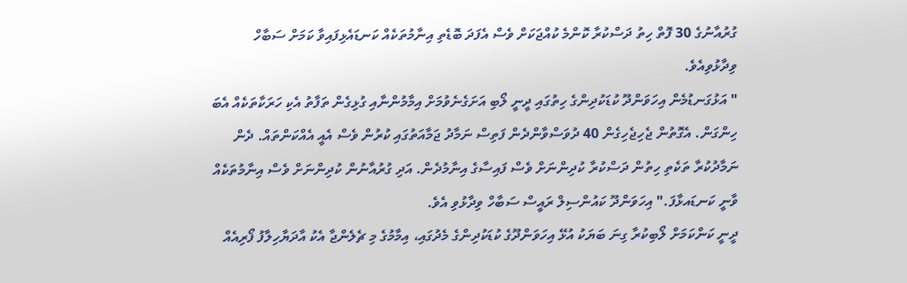ގުރުއާނުގެ 30 ފޮތް ހިތު ދަސްކުރާ ކޮންމެ ކުއްޖަކަށް ވެސް އެފަދަ ބޮޑެތި އިނާމުތަކެއް ކަނޑައެޅިފައިވާ ކަމަށް ސަބާހް ވިދާޅުވިއެވެ.
" އަޅުގަނޑުމެން އިހަވަންދޫ ކުޑަކުދިންގެ ހިތުގައި ދީނީ ލޯބި އަށަގެނެވުމަށް އިމާމުންނާއި ގުޅިގެން ތަފާތު އެކި ހަރަކާތަކެއް އެބަ ހިންގަން. އެގޮތުން ޖެހިޖެހިގެން 40 ދުވަސްވާންދެން ފަތިސް ނަމާދު ޖަމާއަތުގައި ކުރުން ވެސް އެއީ އެއްކަންތައް. ދެން ނަމާދުކުރާ ތަކެތި ހިތުން ދަސްކުރާ ކުދިންނަށް ވެސް ފައިސާގެ އިނާމުދެން. އަދި ގުރުއާނުން ކުދިންނަށް ވެސް އިނާމުތަކެއް ވާނީ ކަނޑައޅާފަ." އިހަވަންދޫ ކައުންސިލް ރައީސް ސަބާހް ވިދާޅުވި އެވެ.
ދީނީ ކަންކަމަށް ލޯބިކުރާ ގިނަ ބަޔަކު އުޅޭ އިހަވަންދޫގެ ކުޑަކުދިންގެ މެދުގައި، އިމާމުގެ މި ޗެލެންޖާ އެކު އާދަޔާހިލާފު ފޯރިއެއް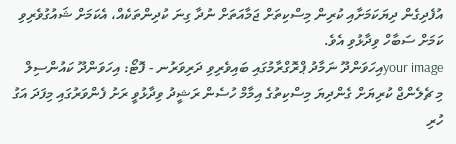އުފެދިގެން ދިޔަކަމަށާއި ކުރިން މިސްކިތަށް ޖަމާއަތަށް ނުދާ ގިނަ ކުދިންތަކެއް، އެކަމަށް ޝައުގުވެރިވި ކަމަށް ސަބާހް ވިދާޅުވި އެވެ.
your imageއިހަވަންދޫ ނަމާދު ޕްރޮގްރާމުގައި ބައިވެރިވި ދަރިވަރުނ - ފޮޓޯ: އިހަވަންދޫ ކައުންސިލް
މި ޗެލެންޖް ކުރިޔަށް ގެންދިޔަ މިސްކިތުގެ އިމާމް ހުސެން ރަޝީދު ވިދާޅުވީ ރަށު ފެންވަރުގައި މިފަދަ އަގު ހުރި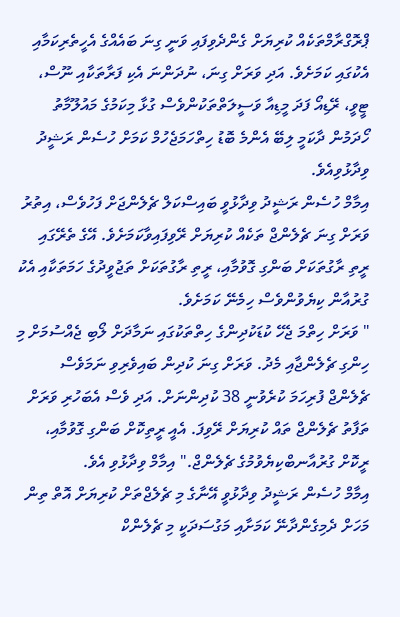ޕްރޮގްރާމްތަކެއް ކުރިޔަށް ގެންދެވިފައި ވަނީ ގިނަ ބައެއްގެ އެހީތެރިކަމާއި އެކުގައި ކަމަށެވެ. އަދި ވަރަށް ގިނަ، ނުދަންނަ އެކި ފަރާތަކާއި ނޫސް، ޓީވީ، ރޭޑިއޯ ފަދަ މީޑިއާ ވަސީލަތްތަކުންވެސް ގުޅާ މިކަމުގެ މައުލޫމާތު ހޯދަމުން ދާކަމީ ލިބޭ އެންމެ ބޮޑު ހިތްހަމަޖެހުމް ކަމަށް ހުސެން ރަޝީދު ވިދާޅުވިއެވެ.
އިމާމް ހުސެން ރަޝީދު ވިދާޅުވީ ބައިސްކަލް ޗެލެންޖަށް ފަހުވެސް، އިތުރު ވަރަށް ގިނަ ޗެލެންޖް ތަކެއް ކުރިޔަށް ރޭވިފައިވާކަމަށެވެ. އޭގެ ތެރޭގައި ރީތި ރާގުތަކަށް ބަންގި ގޮވުމާއި، ރީތި ރާގުތަކަށް ތަޖުވީދުގެ ހަމަތަކާއި އެކު ގުރުއާން ކިޔެވުންވެސް ހިމެނޭ ކަމަށެވެ.
" ވަރަށް ހިތްމަ ޖެހޭ ކުޑަކުދިންގެ ހިތްތަކުގައި ނަމާދަށް ލޯބި ޖެއްސުމަށް މި ހިންގި ޗެލެންޖާއި މެދު. ވަރަށް ގިނަ ކުދިން ބައިވެރިވި ނަމަވެސް ޗެލެންޖް ފުރިހަމަ ކުރެވުނީ 38 ކުދިންނަށް. އަދި ވެސް އެބަހުރި ވަރަށް ތަފާތު ޗެލެންޖް ތައް ކުރިޔަށް ރޭވިފަ. އެއީ ރީތިކޮށް ބަންގި ގޮވުމާއި، ރީކޮށް ގުރުއާނބްކިޔެވުމުގެ ޗެލެންޖް." އިމާމް ވިދާޅުވި އެވެ.
އިމާމް ހުސެން ރަޝީދު ވިދާޅުވީ އޭނާގެ މި ޗެލެޖްތަށް ކުރިޔަށް އޮތް ތިން މަހަށް ދެމިގެންދާނޭ ކަމަށާއި މަގުސަދަކީ މި ޗެލެންކް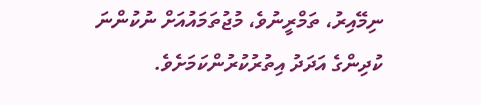ނިމޭއިރު، ތަމްރީނުވެ، މުޖުތަމައުއަށް ނުކުންނަ ކުދިންގެ އަދަދު އިތުރުކުރުންކަމަށެވެ.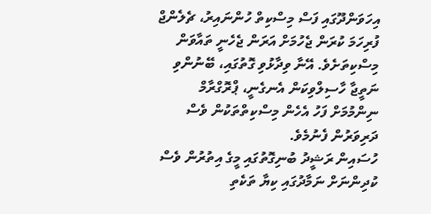އިހަވަންދޫގައި ފަސް މިސްކިތް ހުންނައިރު، ޗެލެންޖް ފުރިހަމަ ކުރަން ޖެހުމަށް އަރަން ޖެހެނީ ތައާވަން މިސްކިތަށެވެ. އޭނާ ވިދާޅުވި ގޮތުގައި، ބޭނުންވި ނަތީޖާ ހާސިލްވިކަން އެނގެނީ، ޕްރޮގްރާމް ނިންމުމަށް ފަހު އެހެން މިސްކިތްތަކުން ވެސް ދަރިވަރުން ފެނުމެވެ.
ހުސައިން ރަޝީދު ބުނިގޮތުގައި މީގެ އިތުރުން ވެސް ކުދިންނަށް ނަމާދުގައި ކިޔާ ތަކެތި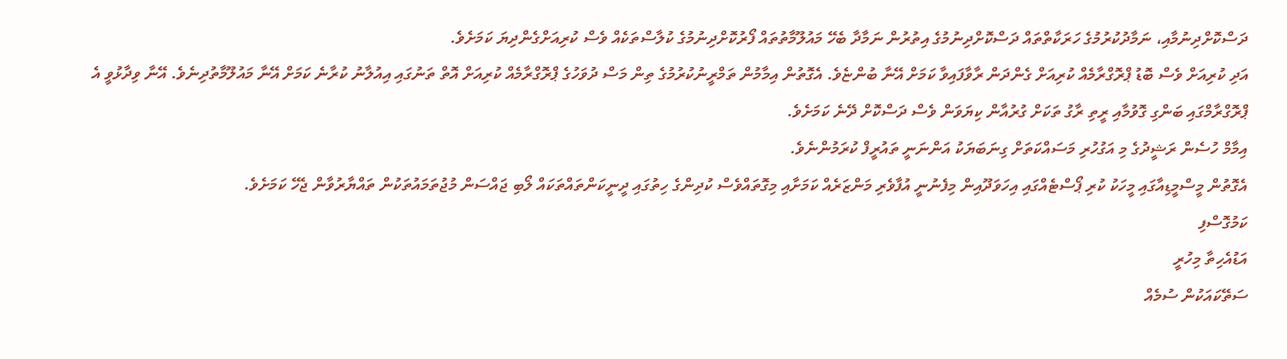ދަސްކޮށްދިނުމާއި، ނަމާދުކުރުމުގެ ހަރަކާތްތައް ދަސްކޮށްދިނުމުގެ އިތުރުން ނަމާދާ ބެހޭ މައުލޫމާތުތައް ފޯރުކޮށްދިނުމުގެ ކުލާސްތަކެއް ވެސް ކުރިއަށްގެންދިޔަ ކަމަށެވެ.
އަދި ކުރިއަށް ވެސް ބޮޑު ޕްރޮގްރާމެއް ކުރިއަށް ގެންދަން ރާވާފައިވާ ކަމަށް އޭނާ ބުންޏެވެ. އެގޮތުން އިމާމުން ތަމްރީނުކުރުމުގެ ތިން މަސް ދުވަހުގެ ޕްރޮގްރާމެއް ކުރިއަށް އޮތް ތަނުގައި އިއުލާނު ކުރާނެ ކަމަށް އޭނާ މައުލޫމާތުދިނެވެ. އޭނާ ވިދާޅުވީ އެ ޕްރޮގްރާމްގައި ބަންގި ގޮވުމާއި ރީތި ރާގު ތަކަށް ގުރުއާން ކިޔަވަން ވެސް ދަސްކޮށް ދޭނެ ކަމަށެވެ.
އިމާމް ހުސެން ރަޝީދުގެ މި އަގުހުރި މަސައްކަތަށް ގިނަބަޔަކު އަންނަނީ ތައުރީފް ކުރަމުންނެވެ.
އެގޮތުން މީސްމީޑިއާގައި މީހަކު ކުރި ޕޯސްޓެއްގައި އިހަވަދޫއިން މިފެނުނީ އުފާވެރި މަންޒަރެއް ކަމަށާއި މިގޮތައްވެސް ކުދިންގެ ހިތުގައި ދީނީކަންތައްތަކައް ލޯބި ޖައްސަން މުޖުތަމައުތަކުން ތައްޔާރުވާން ޖެހޭ ކަމަށެވެ.
ކަމުގޮސްފި
އަޑުއެހިތާ މިހުރީ
ސަތޭކައަކުން ސުމެއް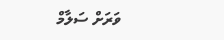ވަރަށް ސަލާމް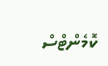ކޮމެންޓްސް